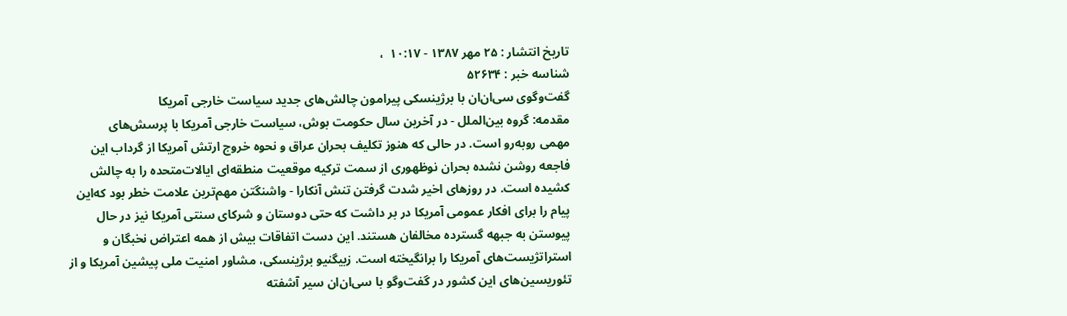تاریخ انتشار : ۲۵ مهر ۱۳۸۷ - ۱۰:۱۷  ،
شناسه خبر : ۵۲۶۳۴
گفت‌وگوى سی‌ان‌ان با برژینسکى پیرامون چالش‌هاى جدید سیاست خارجى آمریکا
مقدمه: گروه بین‌الملل - در آخرین سال حکومت بوش، سیاست خارجى آمریکا با پرسش‌هاى مهمی ‌روبه‌رو است. در حالى که هنوز تکلیف بحران عراق و نحوه خروج ارتش آمریکا از گرداب این فاجعه روشن نشده بحران نوظهورى از سمت ترکیه موقعیت منطقه‌ای ایالات‌متحده را به چالش کشیده است. در روزهاى اخیر شدت گرفتن تنش آنکارا - واشنگتن مهم‌ترین علامت خطر بود که‌این پیام را براى افکار عمومی آمریکا در بر داشت که حتى دوستان و شرکاى سنتى آمریکا نیز در حال پیوستن به جبهه گسترده مخالفان هستند. این دست اتفاقات بیش از همه اعتراض نخبگان و استراتژیست‌هاى آمریکا را برانگیخته است. زبیگنیو برژینسکى، مشاور امنیت ملى پیشین آمریکا و از تئوریسین‌هاى این کشور در گفت‌وگو با سی‌ان‌ان سیر آشفته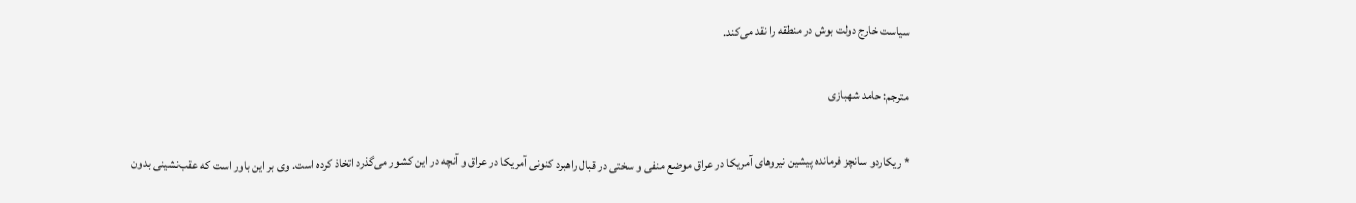سیاست خارج دولت بوش در منطقه را نقد ‌می‌کند.

مترجم: حامد شهبازى

* ریکاردو سانچز فرمانده پیشین نیروهاى آمریکا در عراق موضع منفى و سختى در قبال راهبرد کنونى آمریکا در عراق و آنچه در این کشور ‌می‌گذرد اتخاذ کرده است. وى بر این باور است که عقب‌نشینى بدون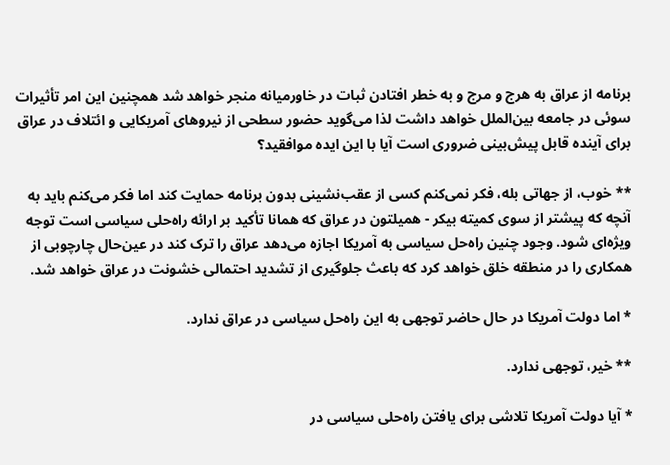برنامه از عراق به هرج و مرج و به خطر افتادن ثبات در خاورمیانه منجر خواهد شد همچنین این امر تأثیرات سوئى در جامعه بین‌الملل خواهد داشت لذا ‌می‌گوید حضور سطحى از نیروهاى آمریکایى و ائتلاف در عراق براى آینده قابل پیش‌بینى ضرورى است آیا با این ایده موافقید؟

** خوب، از جهاتى بله، فکر ‌نمی‌‌کنم کسى از عقب‌نشینى بدون برنامه حمایت کند اما فکر ‌می‌کنم باید به آنچه که پیشتر از سوى کمیته بیکر - همیلتون در عراق که همانا تأکید بر ارائه راه‌حلى سیاسى است توجه ویژه‌اى شود. وجود چنین راه‌حل سیاسى به آمریکا اجازه ‌می‌دهد عراق را ترک کند در عین‌حال چارچوبى از همکارى را در منطقه خلق خواهد کرد که باعث جلوگیرى از تشدید احتمالى خشونت در عراق خواهد شد.

* اما دولت آمریکا در حال حاضر توجهى به این راه‌حل سیاسى در عراق ندارد.

** خیر، توجهى ندارد.

* آیا دولت آمریکا تلاشى براى یافتن راه‌حلى سیاسى در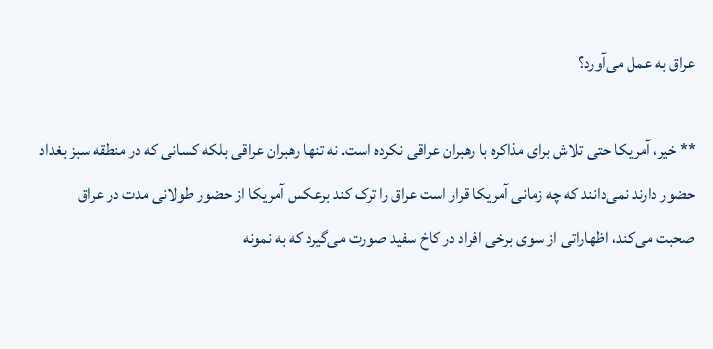عراق به عمل ‌می‌آورد؟

** خیر، آمریکا حتى تلاش براى مذاکره با رهبران عراقى نکرده است. نه تنها رهبران عراقى بلکه کسانى که در منطقه سبز بغداد حضور دارند ‌نمی‌‌دانند که چه زمانى آمریکا قرار است عراق را ترک کند برعکس آمریکا از حضور طولانى مدت در عراق صحبت ‌می‌کند، اظهاراتى از سوى برخى افراد در کاخ سفید صورت ‌می‌گیرد که به نمونه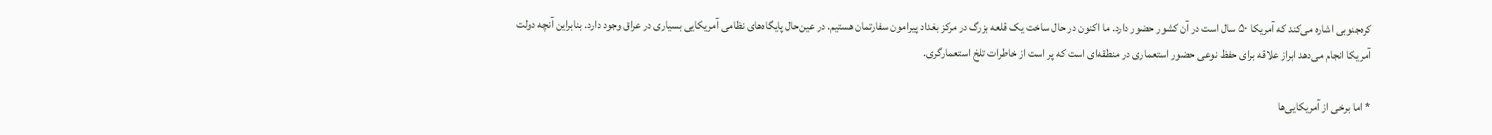کره‌جنوبى اشاره ‌می‌کند که آمریکا ۵۰ سال است در آن کشور حضور دارد. ما اکنون در حال ساخت یک قلعه بزرگ در مرکز بغداد پیرامون سفارتمان هستیم. در عین‌حال پایگاه‌هاى نظا‌می آمریکایى بسیارى در عراق وجود دارد. بنابراین آنچه دولت آمریکا انجام ‌می‌دهد ابراز علاقه براى حفظ نوعى حضور استعمارى در منطقه‌ای است که پر است از خاطرات تلخ استعمارگرى.

* اما برخى از آمریکایى‌ها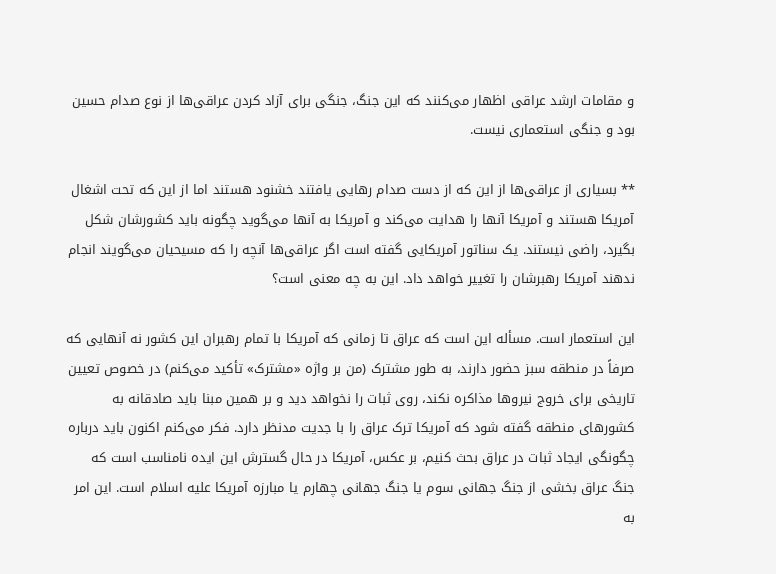و مقامات ارشد عراقى اظهار ‌می‌کنند که ‌این جنگ، جنگى براى آزاد کردن عراقى‌ها از نوع صدام حسین بود و جنگى استعمارى نیست.

** بسیارى از عراقى‌ها از این که از دست صدام رهایى یافتند خشنود هستند اما از این که تحت اشغال آمریکا هستند و آمریکا آنها را هدایت ‌می‌کند و آمریکا به آنها ‌می‌گوید چگونه باید کشورشان شکل بگیرد، راضى نیستند. یک سناتور آمریکایى گفته است اگر عراقى‌ها آنچه را که مسیحیان ‌می‌گویند انجام ندهند آمریکا رهبرشان را تغییر خواهد داد. این به چه معنى است؟

این استعمار است. مسأله‌ این است که عراق تا زمانى که آمریکا با تمام رهبران این کشور نه آنهایى که صرفاً در منطقه سبز حضور دارند، به طور مشترک (من بر واژه «مشترک» تأکید ‌می‌کنم) در خصوص تعیین تاریخى براى خروج نیروها مذاکره نکند، روى ثبات را نخواهد دید و بر همین مبنا باید صادقانه به کشورهاى منطقه گفته شود که آمریکا ترک عراق را با جدیت مدنظر دارد. فکر ‌می‌کنم اکنون باید درباره چگونگى ایجاد ثبات در عراق بحث کنیم، بر عکس، آمریکا در حال گسترش این ایده نامناسب است که جنگ عراق بخشى از جنگ جهانى سوم یا جنگ جهانى چهارم یا مبارزه آمریکا علیه اسلام است. این امر به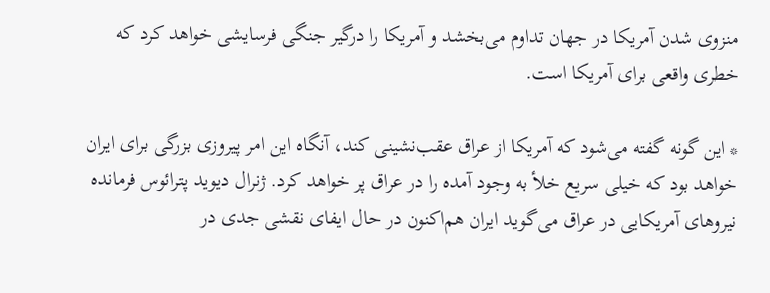منزوى شدن آمریکا در جهان تداوم ‌می‌بخشد و آمریکا را درگیر جنگى فرسایشى خواهد کرد که خطرى واقعى براى آمریکا است.

* این گونه گفته ‌می‌شود که آمریکا از عراق عقب‌نشینى کند، آنگاه‌ این امر پیروزى بزرگى براى ایران خواهد بود که خیلى سریع خلأ به وجود آمده را در عراق پر خواهد کرد. ژنرال دیوید پترائوس فرمانده نیروهاى آمریکایى در عراق ‌می‌گوید ایران هم‌اکنون در حال ایفاى نقشى جدى در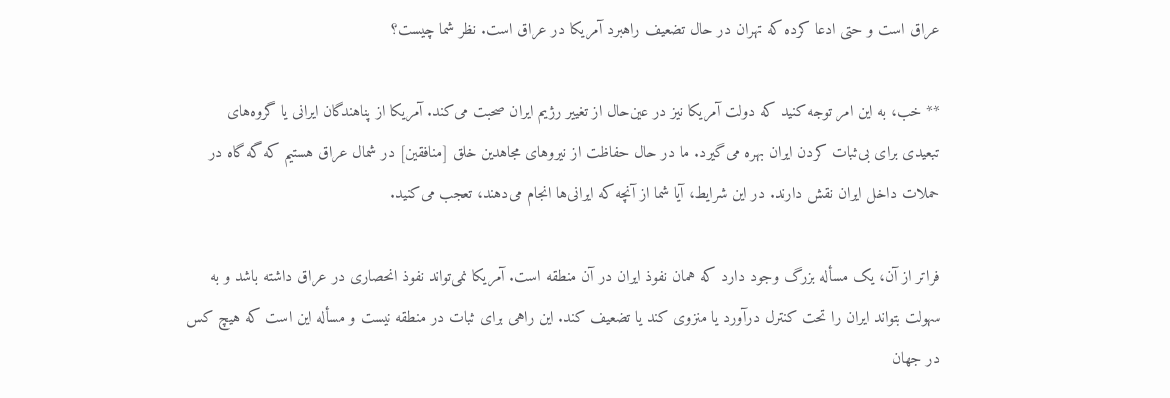عراق است و حتى ادعا کرده که تهران در حال تضعیف راهبرد آمریکا در عراق است. نظر شما چیست؟

** خب، به این امر توجه کنید که دولت آمریکا نیز در عین‌حال از تغییر رژیم ایران صحبت ‌می‌کند. آمریکا از پناهندگان ایرانى یا گروه‌هاى تبعیدى براى بى‌ثبات کردن ایران بهره ‌می‌گیرد. ما در حال حفاظت از نیروهاى مجاهدین خلق [منافقین] در شمال عراق هستیم که گه گاه در حملات داخل ایران نقش دارند. در این شرایط، آیا شما از آنچه که ‌ایرانى‌ها انجام ‌می‌دهند، تعجب ‌می‌کنید.

فراتر از آن، یک مسأله بزرگ وجود دارد که همان نفوذ ایران در آن منطقه است. آمریکا ‌نمی‌‌تواند نفوذ انحصارى در عراق داشته باشد و به سهولت بتواند ایران را تحت کنترل درآورد یا منزوى کند یا تضعیف کند. این راهى براى ثبات در منطقه نیست و مسأله‌ این است که هیچ کس در جهان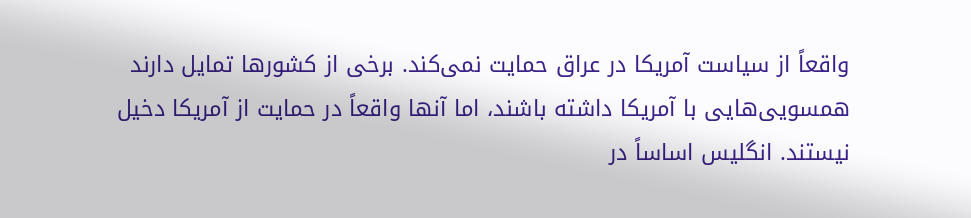واقعاً از سیاست آمریکا در عراق حمایت ‌نمی‌‌کند. برخى از کشورها تمایل دارند همسویى‌هایى با آمریکا داشته باشند، اما آنها واقعاً در حمایت از آمریکا دخیل نیستند. انگلیس اساساً در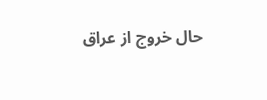حال خروج از عراق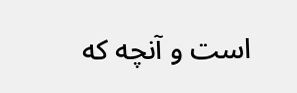است و آنچه که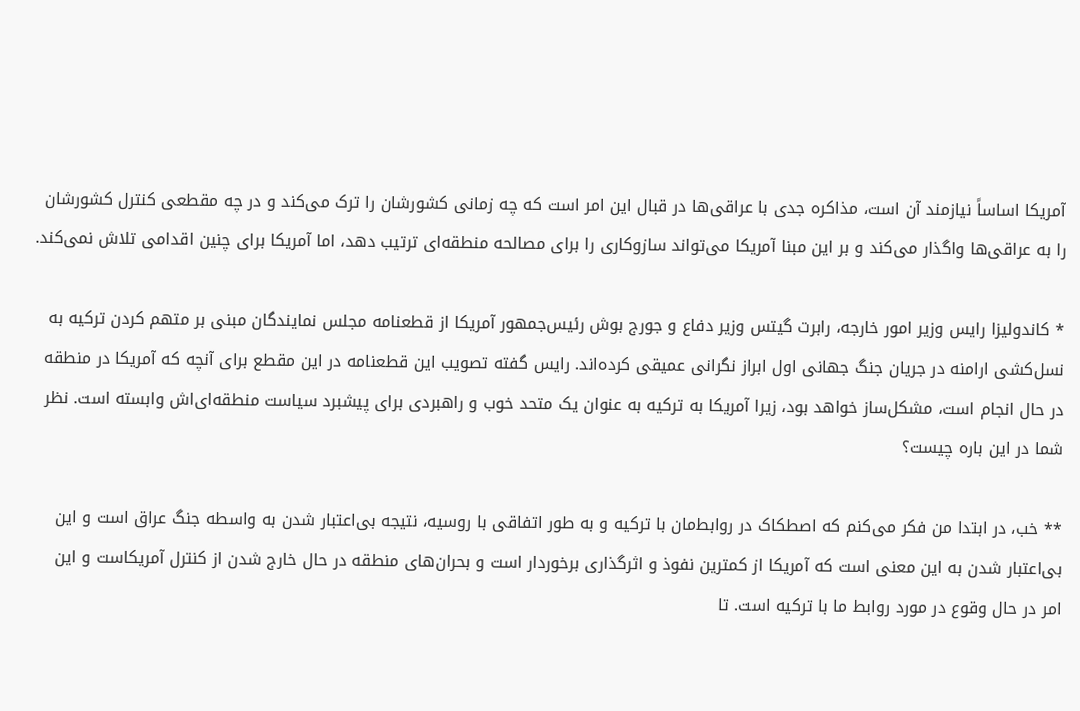آمریکا اساساً نیازمند آن است، مذاکره جدى با عراقى‌ها در قبال این امر است که چه زمانى کشورشان را ترک ‌می‌کند و در چه مقطعى کنترل کشورشان را به عراقى‌ها واگذار ‌می‌کند و بر این مبنا آمریکا ‌می‌تواند ساز‌و‌کارى را براى مصالحه منطقه‌ای ترتیب دهد، اما آمریکا براى چنین اقدا‌می ‌تلاش ‌نمی‌‌کند.

* کاندولیزا رایس وزیر امور خارجه، رابرت گیتس وزیر دفاع و جورج بوش رئیس‌جمهور آمریکا از قطعنامه مجلس نمایندگان مبنى بر متهم کردن ترکیه به نسل‌کشى ارامنه در جریان جنگ جهانى اول ابراز نگرانى عمیقى کرده‌اند. رایس گفته تصویب این قطعنامه در این مقطع براى آنچه که آمریکا در منطقه در حال انجام است، مشکل‌ساز خواهد بود، زیرا آمریکا به ترکیه به عنوان یک متحد خوب و راهبردى براى پیشبرد سیاست منطقه‌ای‌اش وابسته است. نظر شما در این باره چیست؟

** خب، در ابتدا من فکر ‌می‌کنم که اصطکاک در روابط‌مان با ترکیه و به طور اتفاقى با روسیه، نتیجه بى‌اعتبار شدن به واسطه جنگ عراق است و این بى‌اعتبار شدن به این معنى است که آمریکا از کمترین نفوذ و اثرگذارى برخوردار است و بحران‌هاى منطقه در حال خارج شدن از کنترل آمریکاست و این امر در حال وقوع در مورد روابط ما با ترکیه است. تا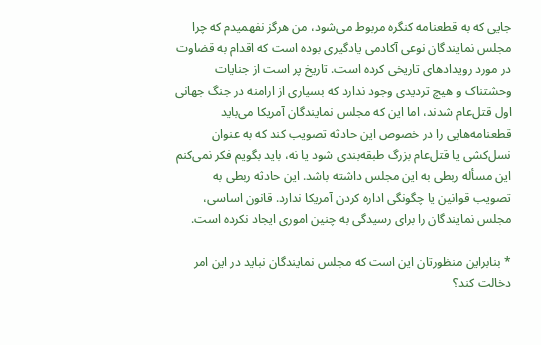جایى که به قطعنامه کنگره مربوط ‌می‌شود، من هرگز نفهمیدم که چرا مجلس نمایندگان نوعى آکاد‌می ‌یادگیرى بوده است که اقدام به قضاوت در مورد رویدادهاى تاریخى کرده است. تاریخ پر است از جنایات وحشتناک و هیچ تردیدى وجود ندارد که بسیارى از ارامنه در جنگ جهانى اول قتل‌عام شدند، اما این که مجلس نمایندگان آمریکا ‌می‌باید قطعنامه‌هایى را در خصوص این حادثه تصویب کند که به عنوان نسل‌کشى یا قتل‌عام بزرگ طبقه‌بندى شود یا نه، باید بگویم فکر ‌نمی‌‌کنم این مسأله ربطى به این مجلس داشته باشد. این حادثه ربطى به تصویب قوانین یا چگونگى اداره کردن آمریکا ندارد. قانون اساسى، مجلس نمایندگان را براى رسیدگى به چنین امورى ایجاد نکرده است.

* بنابراین منظورتان این است که مجلس نمایندگان نباید در این امر دخالت کند؟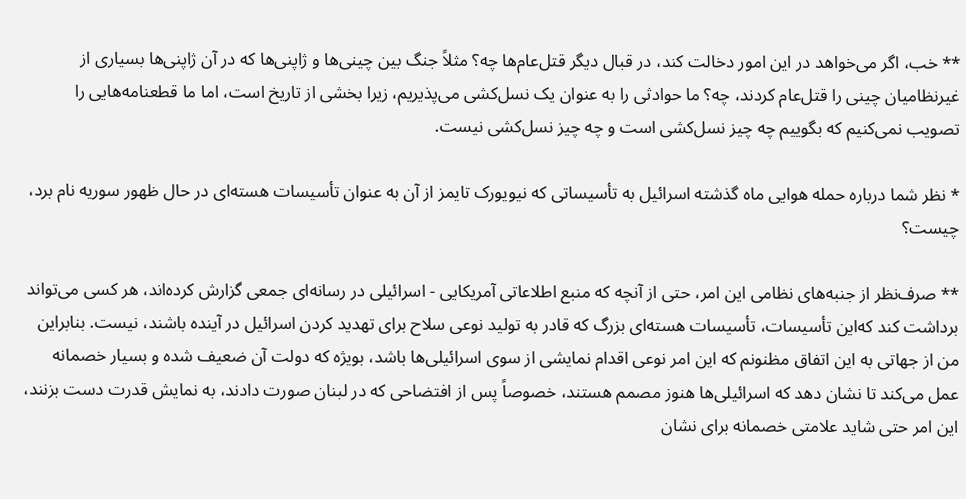** خب، اگر ‌می‌خواهد در این امور دخالت کند، در قبال دیگر قتل‌عام‌ها چه؟ مثلاً جنگ بین چینى‌ها و ژاپنى‌ها که در آن ژاپنى‌ها بسیارى از غیرنظامیان چینى را قتل‌عام کردند، چه؟ ما حوادثى را به عنوان یک نسل‌کشى ‌می‌پذیریم، زیرا بخشى از تاریخ است، اما ما قطعنامه‌هایى را تصویب ‌نمی‌‌کنیم که بگوییم چه چیز نسل‌کشى است و چه چیز نسل‌کشى نیست.

* نظر شما درباره حمله هوایى ماه گذشته اسرائیل به تأسیساتى که نیویورک تایمز از آن به عنوان تأسیسات هسته‌ای در حال ظهور سوریه نام برد، چیست؟

** صرف‌نظر از جنبه‌هاى نظا‌می این امر، حتى از آنچه که منبع اطلاعاتى آمریکایى - اسرائیلى در رسانه‌اى جمعى گزارش کرده‌اند، هر کسى ‌می‌تواند برداشت کند که‌این تأسیسات، تأسیسات هسته‌ای بزرگ که قادر به تولید نوعى سلاح براى تهدید کردن اسرائیل در آینده باشند، نیست. بنابراین من از جهاتى به این اتفاق مظنونم که‌ این امر نوعى اقدام نمایشى از سوى اسرائیلى‌ها باشد، بویژه که دولت آن ضعیف شده و بسیار خصمانه عمل ‌می‌کند تا نشان دهد که اسرائیلى‌ها هنوز مصمم هستند، خصوصاً پس از افتضاحى که در لبنان صورت دادند، به نمایش قدرت دست بزنند، این امر حتى شاید علامتى خصمانه براى نشان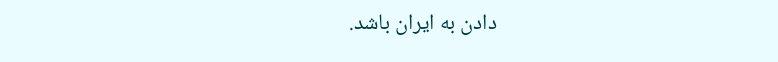دادن به ‌ایران باشد.